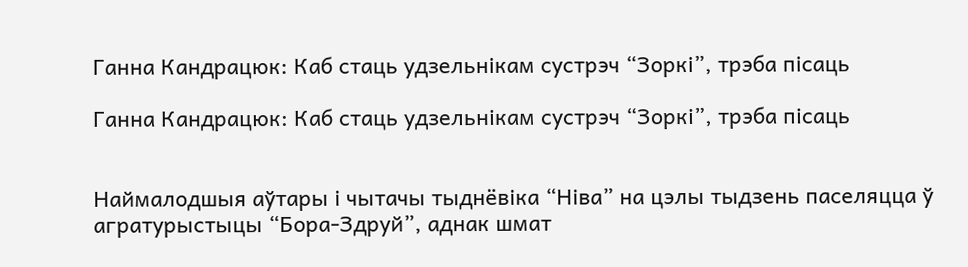Ганна Кандрацюк: Каб стаць удзельнікам сустрэч “Зоркі”, трэба пісаць

Ганна Кандрацюк: Каб стаць удзельнікам сустрэч “Зоркі”, трэба пісаць


Наймалодшыя аўтары і чытачы тыднёвіка “Ніва” на цэлы тыдзень паселяцца ў агратурыстыцы “Бора-Здруй”, аднак шмат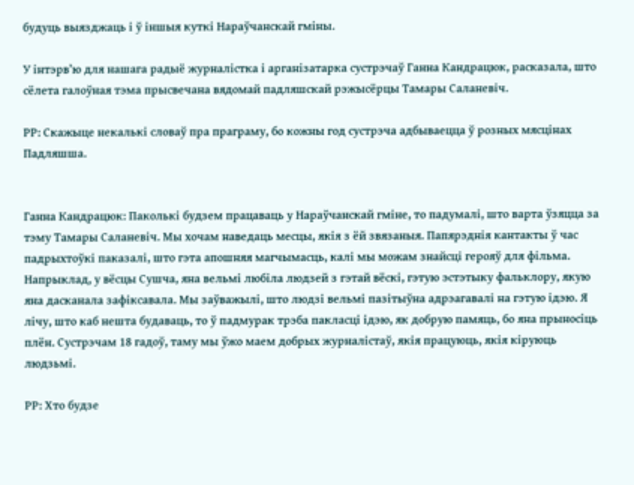будуць выязджаць і ў іншыя куткі Нараўчанскай гміны.

У інтэрв’ю для нашага радыё журналістка і арганізатарка сустрэчаў Ганна Кандрацюк, расказала, што сёлета галоўная тэма прысвечана вядомай падляшскай рэжысёрцы Тамары Саланевіч.

РР: Скажыце некалькі словаў пра праграму, бо кожны год сустрэча адбываецца ў розных мясцінах Падляшша.


Ганна Кандрацюк: Паколькі будзем працаваць у Нараўчанскай гміне, то падумалі, што варта ўзяцца за тэму Тамары Саланевіч. Мы хочам наведаць месцы, якія з ёй звязаныя. Папярэднія кантакты ў час падрыхтоўкі паказалі, што гэта апошняя магчымасць, калі мы можам знайсці герояў для фільма. Напрыклад, у вёсцы Сушча, яна вельмі любіла людзей з гэтай вёскі, гэтую эстэтыку фальклору, якую яна дасканала зафіксавала. Мы заўважылі, што людзі вельмі пазітыўна адрэагавалі на гэтую ідэю. Я лічу, што каб нешта будаваць, то ў падмурак трэба пакласці ідэю, як добрую памяць, бо яна прыносіць плён. Сустрэчам 18 гадоў, таму мы ўжо маем добрых журналістаў, якія працуюць, якія кіруюць людзьмі.

РР: Хто будзе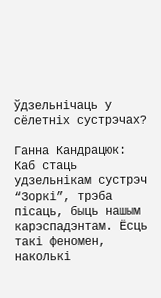ўдзельнічаць у сёлетніх сустрэчах?

Ганна Кандрацюк: Каб стаць удзельнікам сустрэч “Зоркі”, трэба пісаць, быць нашым карэспадэнтам. Ёсць такі феномен, наколькі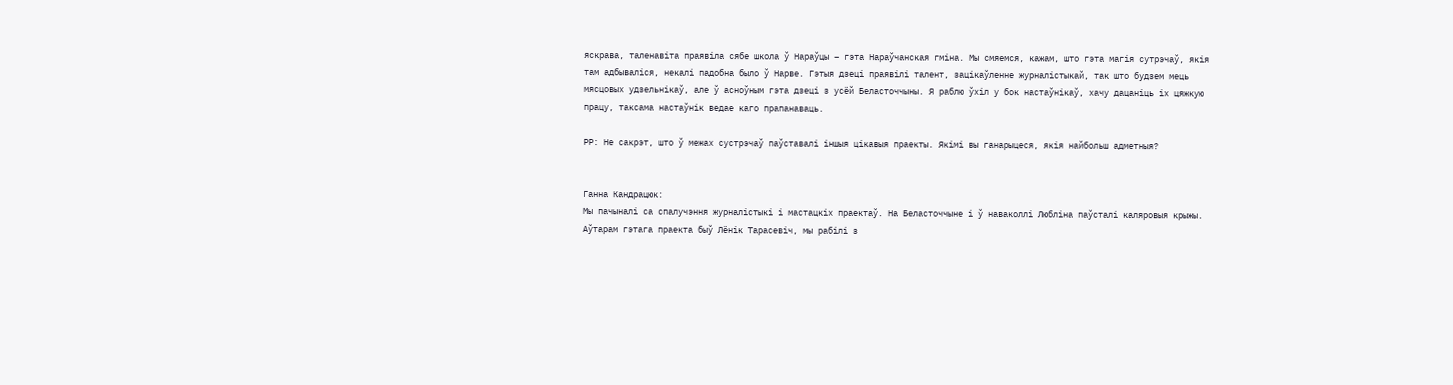яскрава, таленавіта праявіла сябе школа ў Нараўцы – гэта Нараўчанская гміна. Мы смяемся, кажам, што гэта магія сутрэчаў, якія там адбываліся, некалі падобна было ў Нарве. Гэтыя дзеці праявілі талент, зацікаўленне журналістыкай, так што будзем мець мясцовых удзельнікаў, але ў асноўным гэта дзеці з усёй Беласточчыны. Я раблю ўхіл у бок настаўнікаў, хачу дацаніць іх цяжкую працу, таксама настаўнік ведае каго прапанаваць.

РР: Не сакрэт, што ў межах сустрэчаў паўставалі іншыя цікавыя праекты. Якімі вы ганарыцеся, якія найбольш адметныя?


Ганна Кандрацюк:
Мы пачыналі са спалучэння журналістыкі і мастацкіх праектаў. На Беласточчыне і ў наваколлі Любліна паўсталі каляровыя крыжы. Аўтарам гэтага праекта быў Лёнік Тарасевіч, мы рабілі з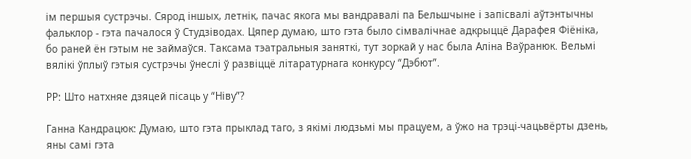ім першыя сустрэчы. Сярод іншых, летнік, пачас якога мы вандравалі па Бельшчыне і запісвалі аўтэнтычны фальклор - гэта пачалося ў Студзіводах. Цяпер думаю, што гэта было сімвалічнае адкрыццё Дарафея Фіёніка, бо раней ён гэтым не займаўся. Таксама тэатральныя заняткі, тут зоркай у нас была Аліна Ваўранюк. Вельмі вялікі ўплыў гэтыя сустрэчы ўнеслі ў развіццё літаратурнага конкурсу “Дэбют”.

РР: Што натхняе дзяцей пісаць у “Ніву”?

Ганна Кандрацюк: Думаю, што гэта прыклад таго, з якімі людзьмі мы працуем, а ўжо на трэці-чацьвёрты дзень, яны самі гэта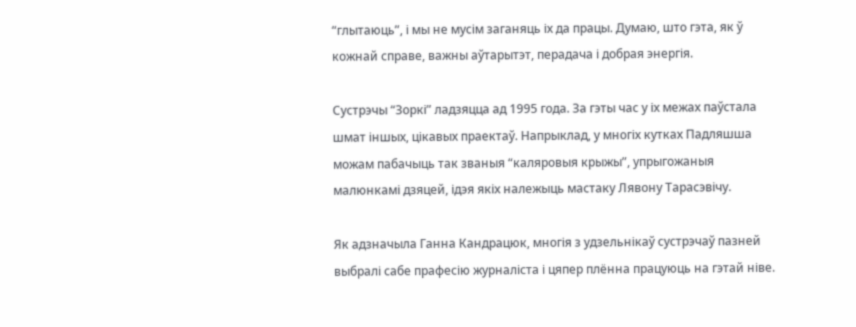“глытаюць”, і мы не мусім заганяць іх да працы. Думаю, што гэта, як ў кожнай справе, важны аўтарытэт, перадача і добрая энергія.

Сустрэчы “Зоркі” ладзяцца ад 1995 года. За гэты час у іх межах паўстала шмат іншых, цікавых праектаў. Напрыклад, у многіх кутках Падляшша можам пабачыць так званыя “каляровыя крыжы”, упрыгожаныя малюнкамі дзяцей, ідэя якіх належыць мастаку Лявону Тарасэвічу.

Як адзначыла Ганна Кандрацюк, многія з удзельнікаў сустрэчаў пазней выбралі сабе прафесію журналіста і цяпер плённа працуюць на гэтай ніве.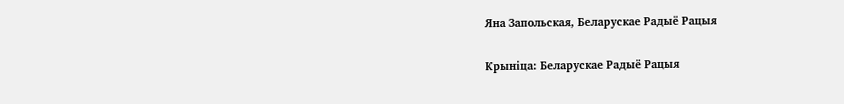Яна Запольская, Беларускае Радыё Рацыя

Крыніца: Беларускае Радыё Рацыя